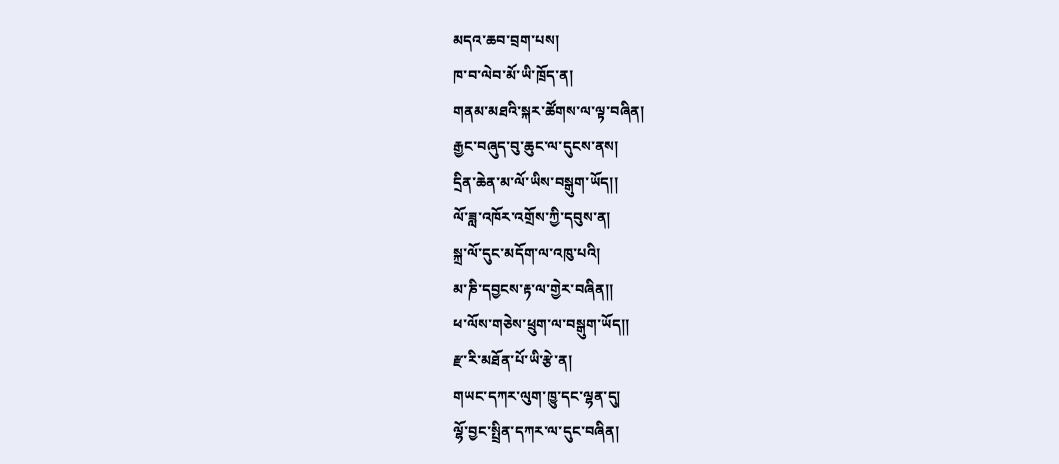མདའ་ཆབ་བྲག་པས།
ཁ་བ་ལེབ་མོ་ཡི་ཁྲོད་ན།
གནམ་མཐའི་སྐར་ཚོགས་ལ་ལྟ་བཞིན།
རྒྱང་བཞུད་བུ་ཆུང་ལ་དུངས་ནས།
དྲིན་ཆེན་མ་ལོ་ཡིས་བསྒུག་ཡོད།།
ལོ་ཟླ་འཁོར་འགྲོས་ཀྱི་དབུས་ན།
སྐྲ་ལོ་དུང་མདོག་ལ་འཁུ་པའི།
མ་ཎི་དབྱངས་རྟ་ལ་གྱེར་བཞིན།།
ཕ་ལོས་གཅེས་ཕྲུག་ལ་བསྒུག་ཡོད།།
རྫ་རི་མཐོན་པོ་ཡི་རྩེ་ན།
གཡང་དཀར་ལུག་ཁྱུ་དང་ལྷན་དུ།
ལྷོ་བྱང་སྤྲིན་དཀར་ལ་དུང་བཞིན།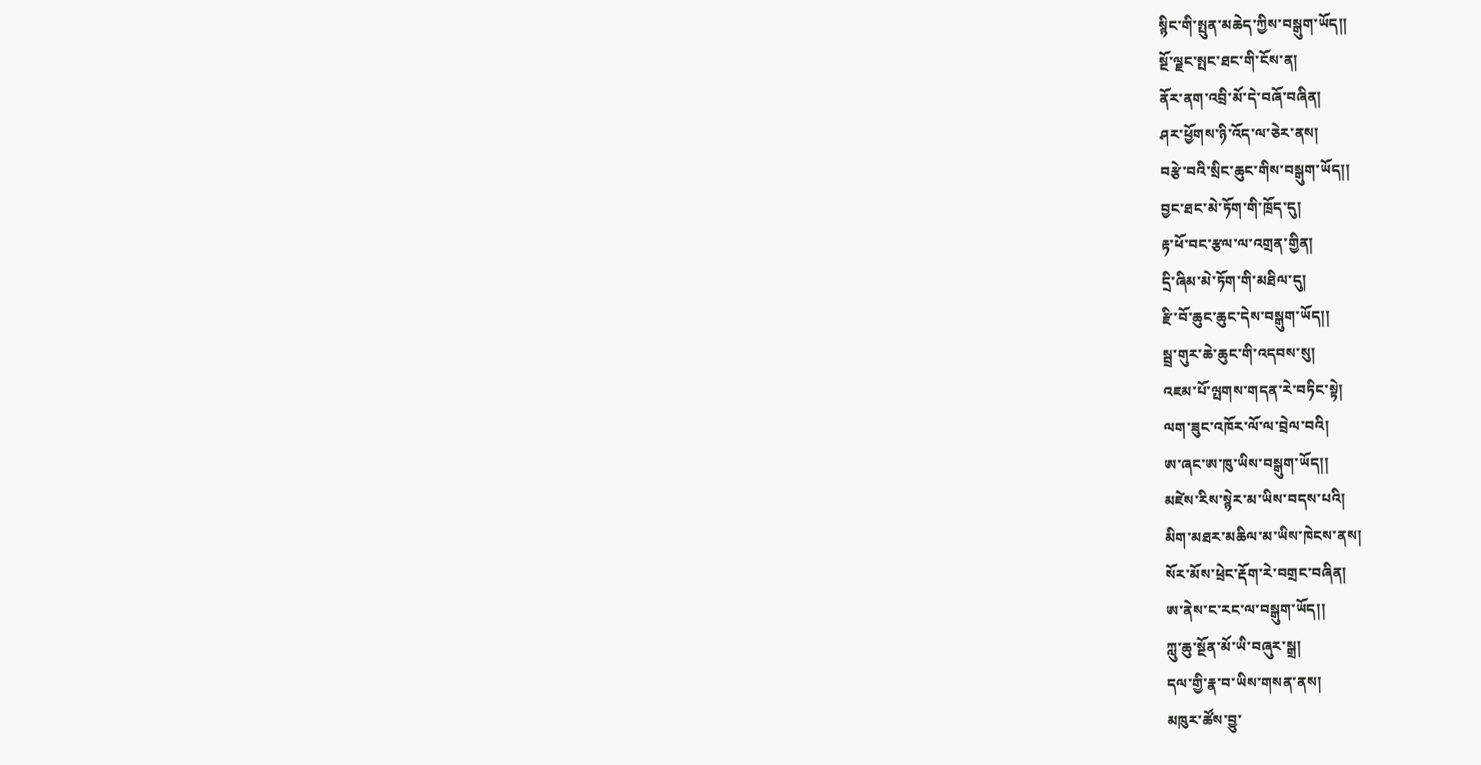སྙིང་གི་སྤུན་མཆེད་ཀྱིས་བསྒུག་ཡོད།།
སྔོ་ལྗང་སྤང་ཐང་གི་ངོས་ན།
ནོར་ནག་འབྲི་མོ་དེ་བཞོ་བཞིན།
ཤར་ཕྱོགས་ཉི་འོད་ལ་ཅེར་ནས།
བརྩེ་བའི་སྲིང་ཆུང་གིས་བསྒུག་ཡོད།།
བྱང་ཐང་མེ་ཏོག་གི་ཁྲོད་དུ།
རྟ་ཕོ་བང་རྩལ་ལ་འགྲན་གྱིན།
དྲི་ཞིམ་མེ་ཏོག་གི་མཐིལ་དུ།
རྫི་བོ་ཆུང་ཆུང་དེས་བསྒུག་ཡོད།།
སྦྲ་གུར་ཆེ་ཆུང་གི་འདབས་སུ།
འཇམ་པོ་ལྤགས་གདན་རེ་བཏིང་སྟེ།
ལག་ཟུང་འཁོར་ལོ་ལ་བྲེལ་བའི།
ཨ་ཞང་ཨ་ཁུ་ཡིས་བསྒུག་ཡོད།།
མཛེས་རིས་སྙེར་མ་ཡིས་བདས་པའི།
མིག་མཐར་མཆིལ་མ་ཡིས་ཁེངས་ནས།
སོར་མོས་ཕྲེང་རྡོག་རེ་བགྲང་བཞིན།
ཨ་ནེས་ང་རང་ལ་བསྒུག་ཡོད།།
ཀླུ་ཆུ་སྔོན་མོ་ཡི་བཞུར་སྒྲ།
དལ་གྱི་རྣ་བ་ཡིས་གསན་ནས།
མཁུར་ཚོས་བྱུ་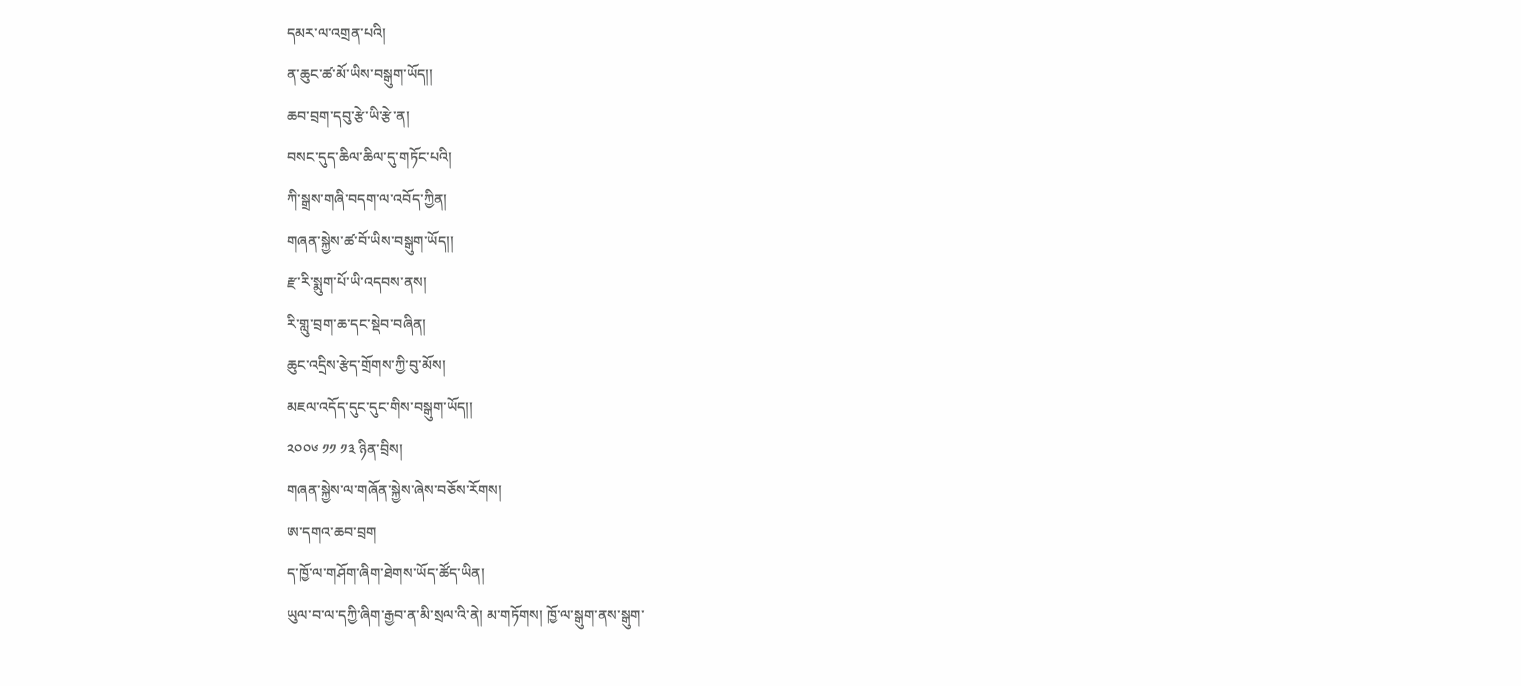དམར་ལ་འགྲན་པའི།
ན་ཆུང་ཚ་མོ་ཡིས་བསྒུག་ཡོད།།
ཆབ་བྲག་དབུ་རྩེ་ཡི་རྩེ་ན།
བསང་དུད་ཆིལ་ཆིལ་དུ་གཏོང་པའི།
ཀི་སྒྲས་གཞི་བདག་ལ་འབོད་ཀྱིན།
གཞན་སྐྱེས་ཚ་བོ་ཡིས་བསྒུག་ཡོད།།
རྫ་རི་སྨུག་པོ་ཡི་འདབས་ནས།
རི་གླུ་བྲག་ཆ་དང་སྡེབ་བཞིན།
ཆུང་འདྲིས་རྩེད་གྲོགས་ཀྱི་བུ་མོས།
མཇལ་འདོད་དུང་དུང་གིས་བསྒུག་ཡོད།།
༢༠༠༦ ༡༡ ༡༣ ཉིན་བྲིས།
གཞན་སྐྱེས་ལ་གཞོན་སྐྱེས་ཞེས་བཅོས་རོགས།
ཨ་དགའ་ཆབ་བྲག
ད་ཁྱོ་ལ་གཤོག་ཞིག་ཐེགས་ཡོད་ཚོད་ཡིན།
ཡུལ་བ་ལ་དཀྱི་ཞིག་རྒྱབ་ན་མི་སྲལ་འི་ནེ། མ་གཏོགས། ཁྱོ་ལ་སྒུག་ནས་སྒུག་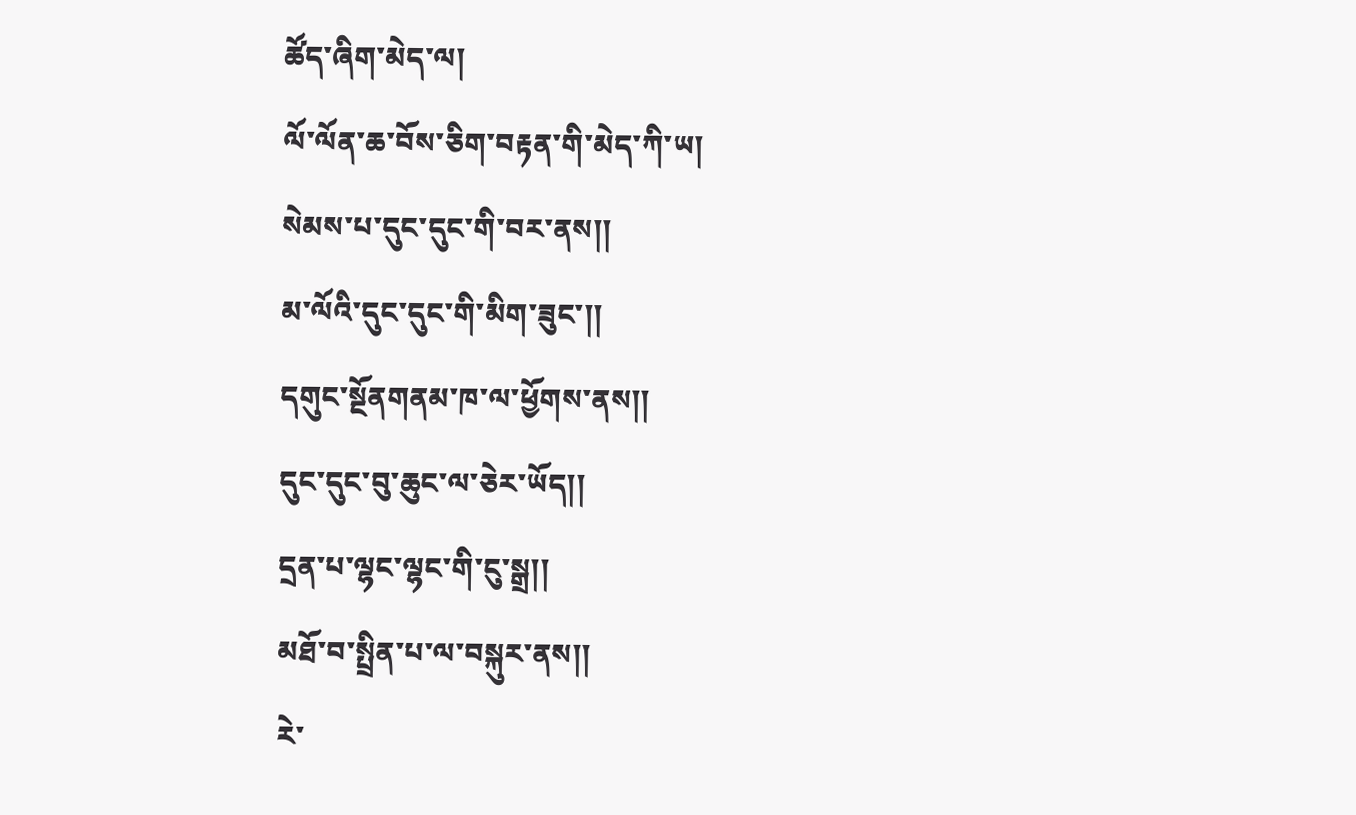ཚོད་ཞིག་མེད་ལ།
ལོ་ལོན་ཆ་བོས་ཅིག་བརྟན་གི་མེད་ཀི་ཡ།
སེམས་པ་དུང་དུང་གི་བར་ནས།།
མ་ལོའི་དུང་དུང་གི་མིག་ཟུང་།།
དགུང་སྔོནགནམ་ཁ་ལ་ཕྱོགས་ནས།།
དུང་དུང་བུ་ཆུང་ལ་ཅེར་ཡོད།།
དྲན་པ་ལྷང་ལྷང་གི་ངུ་སྒྲ།།
མཐོ་བ་སྤྲིན་པ་ལ་བསྐུར་ནས།།
རེ་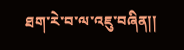ཐག་རེ་བ་ལ་འཇུ་བཞིན།།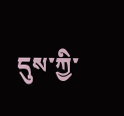དུས་ཀྱི་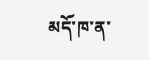མདོ་ཁ་ན་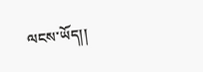ལངས་ཡོད།།